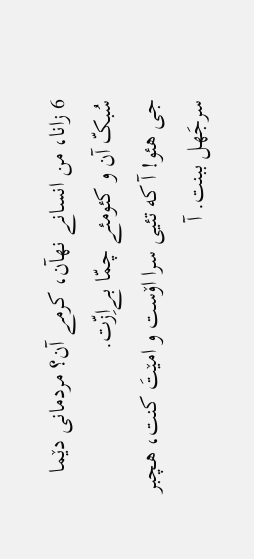6 زانا، من انسانے نهآن، کرمے آن؟ مردمانی دێما سُبکّ آن و کئومئے چمّا بےاِزّت.
جی هئو! آ که تئیی سرا اۆست و امێتَ کنت، هچبر سرجَهل ببنت. آ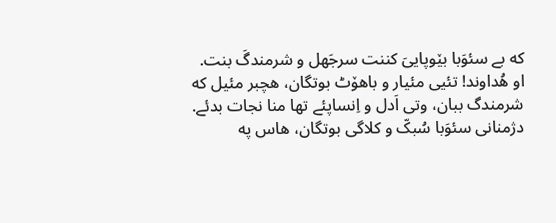که بے سئوَبا بێوپاییَ کننت سرجَهل و شرمندگَ بنت.
او هُداوند! تئیی مئیار و باهۆٹ بوتگان، هچبر مئیل که شرمندگ ببان، وتی اَدل و اِنساپئے تها منا نجات بدئے.
دژمنانی سئوَبا سُبکّ و کلاگی بوتگان، هاس په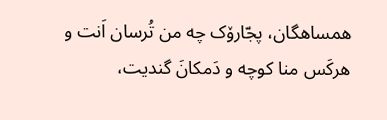همساهگان، پجّارۆک چه من تُرسان اَنت و هرکَس منا کوچه و دَمکانَ گندیت،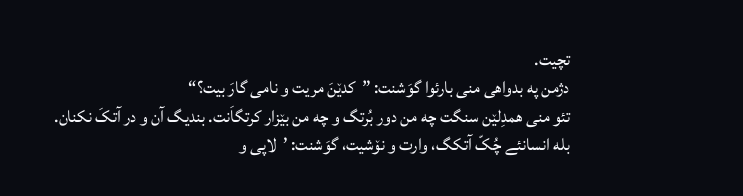تچیت.
دژمن په بدواهی منی بارئوا گوَشنت: ”کدێنَ مریت و نامی گارَ بیت؟“
تئو منی همدِلێن سنگت چه من دور بُرتگ و چه من بێزار کرتگاَنت. بندیگ آن و در آتکَ نکنان.
بله انسانئے چُکّ آتکگ، وارت و نۆشیت، گوَشنت: ’لاپی و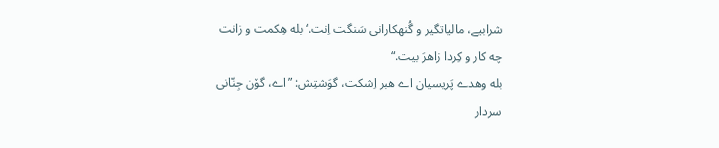شرابیے، مالیاتگیر و گُنهکارانی سَنگت اِنت.‘ بله هِکمت و زانت چه کار و کِردا زاهرَ بیت.“
بله وهدے پَریسیان اے هبر اِشکت، گوَشتِش: ”اے، گۆن جِنّانی سردار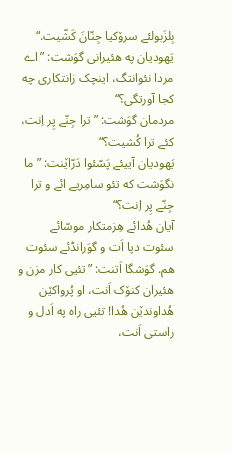بِلزَبولئے سرۆکیا جِنّانَ کَشّیت.“
یَهودیان په هئیرانی گوَشت: ”اے مردا نئوانتگ، اینچک زانتکاری چه کجا آورتگی؟“
مردمان گوَشت: ”ترا جِنّے پِر اِنت، کئے ترا کُشیت؟“
یَهودیان آییئے پَسّئوا دَرّاێنت: ”ما نگوَشت که تئو سامِریے ائے و ترا جِنّے پِر اِنت؟“
آیان هُدائے هِزمتکار موسّائے سئوت دپا اَت و گوَرانڈئے سئوت هم. گوَشگا اَتنت: ”تئیی کار مزن و هئیران کنۆک اَنت، او پُرواکێن هُداوندێن هُدا! تئیی راه په اَدل و راستی اَنت،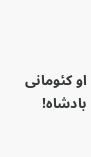او کئومانی بادشاه!